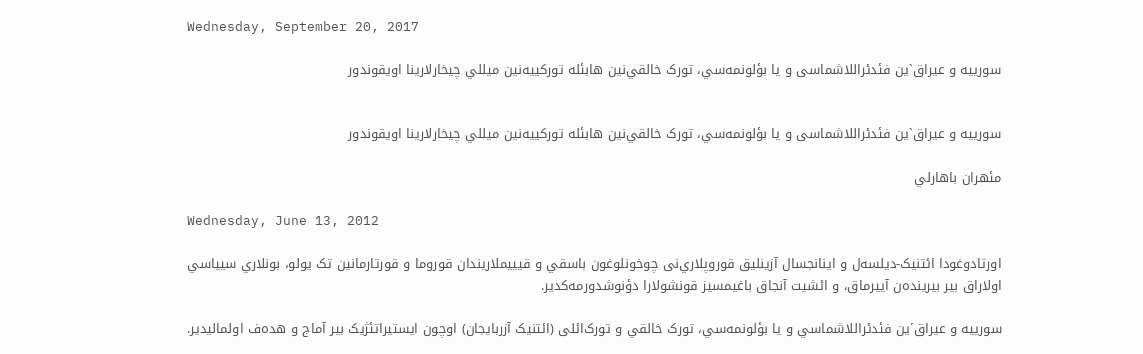Wednesday, September 20, 2017

سورييه و عيراق`ين فئدئراللاشماسی و يا بؤلونمه‌سي، تورک خالقي‌نين هابئله تورکييه‌نين ميللي چيخارلارينا اويقوندور


سورييه و عيراق`ين فئدئراللاشماسی و يا بؤلونمه‌سي، تورک خالقي‌نين هابئله تورکييه‌نين ميللي چيخارلارينا اويقوندور

مئهران باهارلي

Wednesday, June 13, 2012

اورتادوغودا ائتنيک-ديلسه‌ل و اينانجسال آزينليق قوروپلاري‌نی چوخونلوغون باسقي و قيييملاريندان قوروما و قورتارمانين تک يولو، بونلاري سيياسي اولاراق بير بيرينده‌ن آييرماق، و ائشيت آنجاق باغيمسيز قونشولارا دؤنوشدورمه‌کدير.

سورييه و عیراق´ين فئدئراللاشماسي و يا بؤلونمه‌سي، تورک خالقي و تورک‌ائلی (ائتنیک آزربايجان) اوچون ايستيراتئژيک بير آماج و هده‌ف اولماليدير.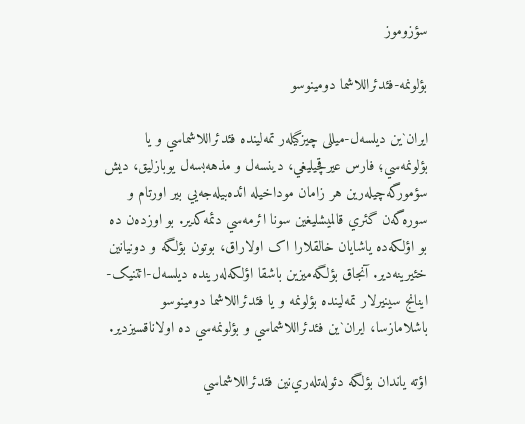سؤزوموز

بؤلونمه-فئدئراللاشما دومينوسو

ايران`ين دیلسه‌ل-میللی چیزگیله‌ر تمه‌لینده فئدئراللاشماسي و يا بؤلونمه‌سي؛ فارس عيرقچيليغي، دينسه‌ل و مذهه‌بسه‌ل يوبازليق، ديش سؤمورگه‌چيله‌رين هر زامان موداخيله ائده‌بيله‌جه‌يي بير اورتام و سوره‌گه‌ن گئري قالميشليغين سونا ائرمه‌سي دئمه‌کدير. بو اوزده‌ن ده بو اؤلکه‌ده ياشايان خالقلارا اک اولاراق، بوتون بؤلگه و دونيانين خئيرينه‌دير. آنجاق بؤلگه‌ميزين باشقا اؤلکه‌له‌رينده دیلسه‌ل-ائتنيک-اينانج سينيرلار تمه‌لينده بؤلونمه و يا فئدئراللاشما دومينوسو باشلامازسا، ايران`ين فئدئراللاشماسي و بؤلونمه‌سي ده اولاناقسيزدير.

اؤته ياندان بؤلگه دئوله‌تله‌ري‌نين فئدئراللاشماسي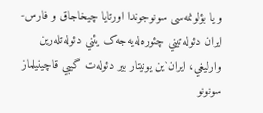و يا بؤلونمه‌سی سونوجوندا اورتايا چيخاجاق و فارس-ايران دئوله‌تيني چئوره‌له‌يه‌جه‌ک يئني دئوله‌تله‌رين وارليغي، ايران`ين یونیتار بير دئوله‌ت گیبي قاچينيلماز سونونو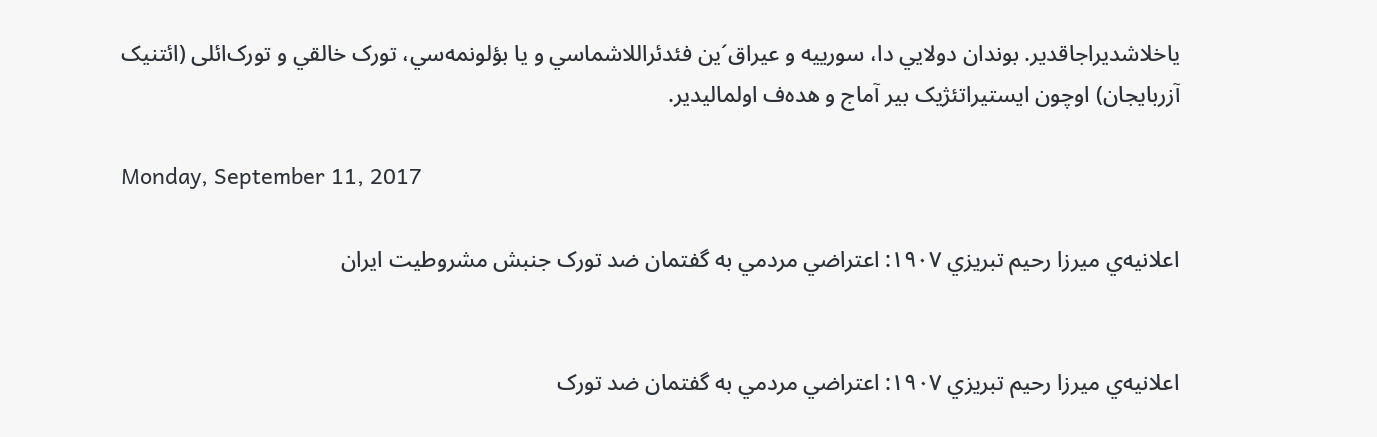ياخلاشديراجاقدير. بوندان دولايي دا، سورييه و عیراق´ين فئدئراللاشماسي و يا بؤلونمه‌سي، تورک خالقي و تورک‌ائلی (ائتنیک آزربايجان) اوچون ايستيراتئژيک بير آماج و هده‌ف اولماليدير.

Monday, September 11, 2017

اعلانيه‌ي ميرزا رحيم تبريزي ١٩٠٧: اعتراضي مردمي به گفتمان ضد تورک جنبش مشروطيت ايران


اعلانيه‌ي ميرزا رحيم تبريزي ١٩٠٧: اعتراضي مردمي به گفتمان ضد تورک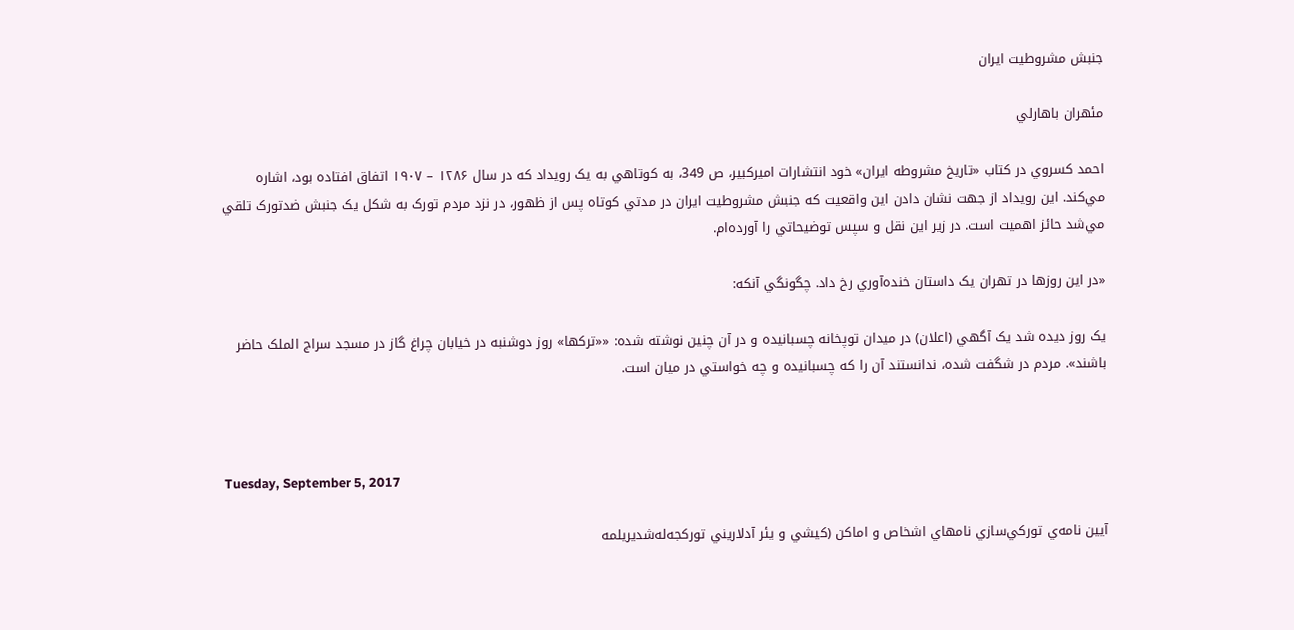جنبش مشروطيت ايران

مئهران باهارلي

احمد کسروي در کتاب «تاريخ مشروطه ايران» خود انتشارات اميرکبير، ص 349، به کوتاهي به يک رويداد که در سال ۱۲۸۶ – ١٩٠٧ اتفاق افتاده بود، اشاره مي‌کند. اين رويداد از جهت نشان دادن اين واقعيت که جنبش مشروطيت ايران در مدتي کوتاه پس از ظهور، در نزد مردم تورک به شکل يک جنبش ضدتورک تلقي مي‌شد حائز اهميت است. در زير اين نقل و سپس توضيحاتي را آورده‌ام.

«در اين روزها در تهران يک داستان خنده‌آوري رخ داد. چگونگي آنکه:

يک روز ديده شد يک آگهي (اعلان) در ميدان توپخانه چسبانيده و در آن چنين نوشته شده: ««ترکها» روز دوشنبه در خيابان چراغ گاز در مسجد سراج الملک حاضر باشند». مردم در شگفت شده، ندانستند آن را که چسبانيده و چه خواستي در ميان است.



Tuesday, September 5, 2017

آيين نامه‌ي تورکي‌سازي نامهاي اشخاص و اماکن (کيشي و يئر آدلاريني تورکجه‌له‌شديريلمه‌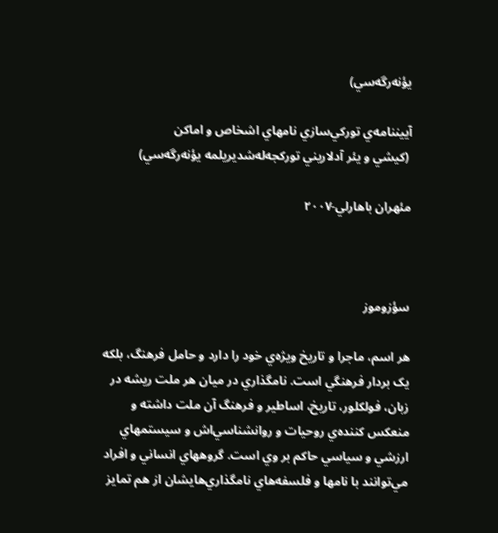يؤنه‌رگه‌سي)

آييننامه‌ي تورکي‌سازي نامهاي اشخاص و اماکن
 (کيشي و يئر آدلاريني تورکجه‌له‌شديريلمه‌ يؤنه‌رگه‌سي)

مئهران باهارلي-٢٠٠٧



سؤزوموز

هر اسم، ماجرا و تاريخ ويژه‌ي خود را دارد و حامل فرهنگ، بلکه يک بردار فرهنگي است. نامگذاري در ميان هر ملت ريشه در زبان، فولکلور، تاريخ، اساطير و فرهنگ آن ملت داشته و منعکس کننده‌ي روحيات و روانشناسي‌اش و سيستمهاي ارزشي و سياسي حاکم بر وي است. گروههاي انساني و افراد مي‌توانند با نامها و فلسفه‌هاي نامگذاري‌هايشان از هم تمايز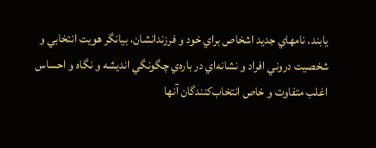يابند. نامهاي جديد اشخاص براي خود و فرزندانشان، بيانگر هويت انتخابي و شخصيت دروني افراد و نشانه‌اي در باره‌ي چگونگي انديشه و نگاه و احساس اغلب متفاوت و خاص انتخاب‌کنندگان آنها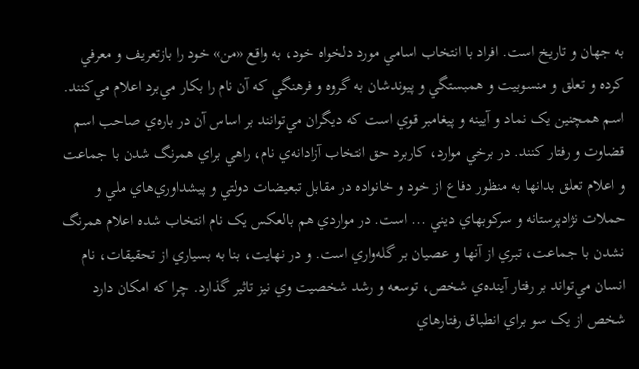به جهان و تاريخ است. افراد با انتخاب اسامي مورد دلخواه خود، به واقع «من» خود را بازتعريف و معرفي کرده و تعلق و منسوبيت و همبستگي و پيوندشان به گروه و فرهنگي که آن نام را بکار مي‌برد اعلام مي‌کنند. اسم همچنين يک نماد و آيينه و پيغامبر قوي است که ديگران مي‌توانند بر اساس آن در باره‌ي صاحب اسم قضاوت و رفتار ‌کنند. در برخي موارد، کاربرد حق انتخاب آزادانه‌ي نام، راهي براي همرنگ شدن با جماعت و اعلام تعلق بدانها به منظور دفاع از خود و خانواده در مقابل تبعيضات دولتي و پيشداوري‌هاي ملي و حملات نژادپرستانه و سرکوبهاي ديني ... است. در مواردي هم بالعکس يک نام انتخاب شده اعلام همرنگ نشدن با جماعت، تبري از آنها و عصيان بر گله‌واري است. و در نهايت، بنا به بسياري از تحقيقات، نام انسان مي‌تواند بر رفتار آينده‌ي شخص، توسعه و رشد شخصيت وي نيز تاثير ‌گذارد. چرا که امکان دارد شخص از يک سو براي انطباق رفتارهاي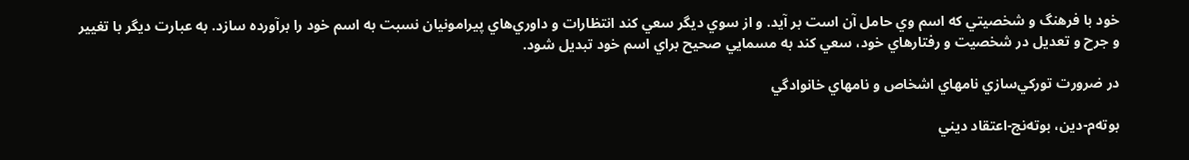خود با فرهنگ و شخصيتي که اسم وي حامل آن است بر ‌آيد. و از سوي ديگر سعي ‌کند انتظارات و داوري‌هاي پيرامونيان نسبت به اسم خود را برآورده سازد. به عبارت ديگر با تغيير و جرح و تعديل در شخصيت و رفتارهاي خود، سعي کند به مسمايي صحيح براي اسم خود تبديل شود.

در ضرورت تورکي‌سازي نامهاي اشخاص و نامهاي خانوادگي

بوته‌م-دين، بوته‌نج-اعتقاد ديني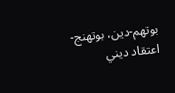بوتهم-دين، بوتهنج-اعتقاد ديني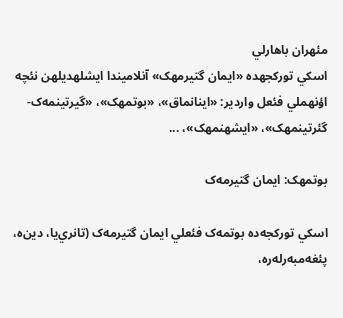مئهران باهارلي
اسکي تورکجهده «ايمان گتيرمهک» آنلاميندا ايشلهديلهن نئچه اؤنهملي فئعل واردير: «اينانماق»، «بوتمهک»، «گيرتينمه‌ک- گئرتينمهک»، «ايشهنمهک»، ...

بوتمهک: ايمان گتيرمه‌ک

اسکي تورکجه‌ده بوتمه‌ک فئعلي ايمان گتيرمه‌ک (تانري‌يا، دين‌ه، پئغه‌مبه‌رله‌ره،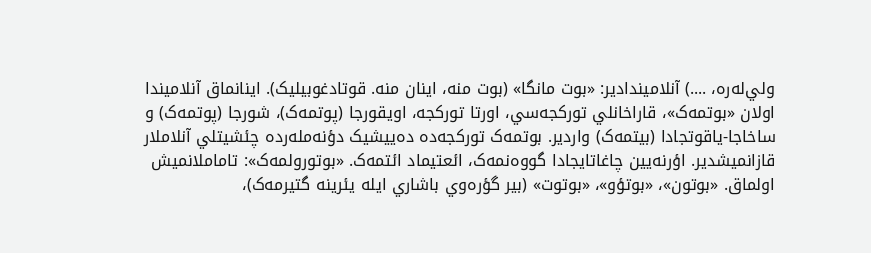ولي‌له‌ره، ....) آنلاميندادير: «بوت مانگا» (بوت منه، اينان منه. قوتادغوبيليک). اينانماق آنلاميندا اولان «بوتمه‌ک»، قاراخانلي تورکجه‌سي، اورتا تورکجه، اويقورجا (پوتمه‌ک)، شورجا (پوتمه‌ک) و ساخاجا-ياقوتجادا (بيتمه‌ک) واردير. بوتمه‌ک تورکجه‌ده ده‌ييشيک دؤنه‌مله‌رده چئشيتلي آنلاملار قازانميشدير. اؤرنه‌يين چاغاتايجادا گووه‌نمه‌ک، ائعتيماد ائتمه‌ک. «بوتورولمه‌ک»: تاماملانميش اولماق. «بوتون»، «بوتؤو»، «بوتوت» (بير گؤره‌وي باشاري ايله يئرينه گتيرمه‌ک)،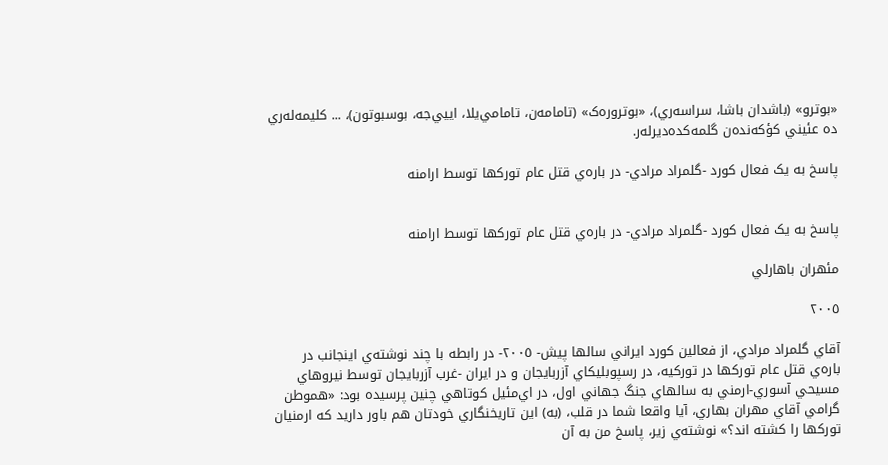«بوترو» (باشدان باشا، سراسه‌ري)، «بوتروره‌ک» (تامامه‌ن، تامامي‌يلا، اييي‌جه، بوسبوتون)، ... کليمه‌له‌ري ده عئيني کؤکه‌نده‌ن گلمه‌کده‌ديرله‌ر.

پاسخ به يک فعال کورد -گلمراد مرادي- در باره‌ي قتل عام تورکها توسط ارامنه


پاسخ به يک فعال کورد -گلمراد مرادي- در باره‌ي قتل عام تورکها توسط ارامنه

مئهران باهارلي

٢٠٠٥

آقاي گلمراد مرادي، از فعالين کورد ايراني سالها پيش- ٢٠٠٥- در رابطه با چند نوشته‌ي اينجانب در باره‌ي قتل عام تورکها در تورکيه، در رسپوبليکاي آزربايجان و در ايران -غرب آزربايجان توسط نيروهاي مسيحي آسوري-ارمني به سالهاي جنگ جهاني اول، در اي‌مئيل کوتاهي چنين پرسيده بود: «هموطن گرامي آقاي مهران بهاري، آيا واقعا شما در قلب، (به) اين تاريخنگاري خودتان هم باور داريد که ارمنيان تورکها را کشته اند؟» نوشته‌ي زير، پاسخ من به آن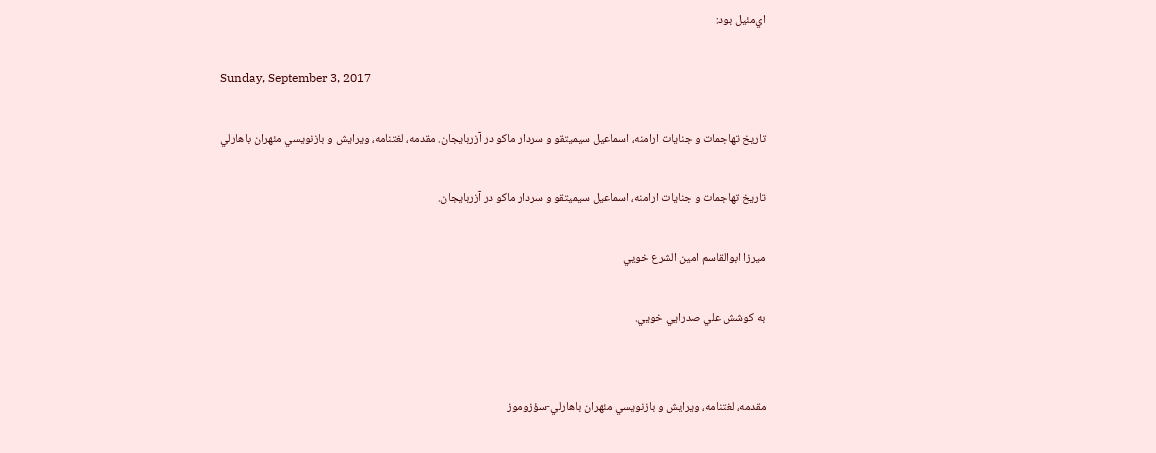اي‌مئيل بود:

Sunday, September 3, 2017

تاريخ تهاجمات و جنايات ارامنه، اسماعيل سيميتقو و سردار ماکو در آزربايجان. مقدمه، لغتنامه، ويرايش و بازنويسي مئهران باهارلي

تاريخ تهاجمات و جنايات ارامنه، اسماعيل سيميتقو و سردار ماکو در آزربايجان.

ميرزا ابوالقاسم امين الشرع خويي

به کوشش علي صدرايي خويي.


مقدمه، لغتنامه، ويرايش و بازنويسي مئهران باهارلي-سؤزوموز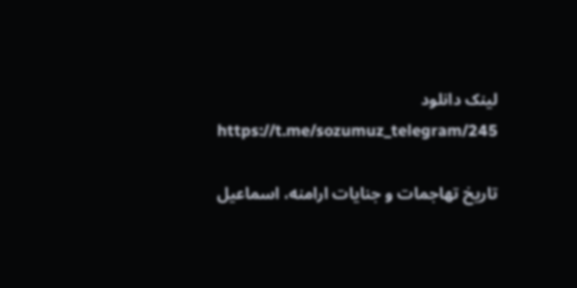لينک دانلود
https://t.me/sozumuz_telegram/245

تاريخ تهاجمات و جنايات ارامنه، اسماعيل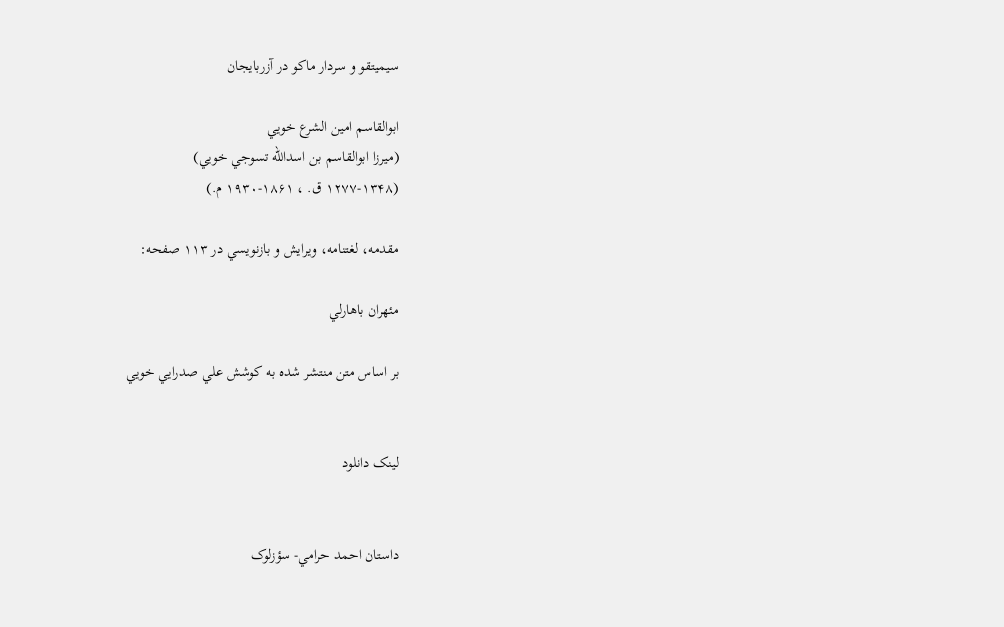سيميتقو و سردار ماکو در آزربايجان

ابوالقاسم امين الشرع خويي
(ميرزا ابوالقاسم بن اسدالله تسوجي خويي)
(۱۲۷۷-۱۳۴۸ ق. ، ۱۸۶۱-۱۹۳۰ م.)

مقدمه، لغتنامه، ويرايش و بازنويسي در ١١٣ صفحه:

مئهران باهارلي

بر اساس متن منتشر شده به کوشش علي صدرايي خويي


لينک دانلود


داستان احمد حرامي- سؤزلوک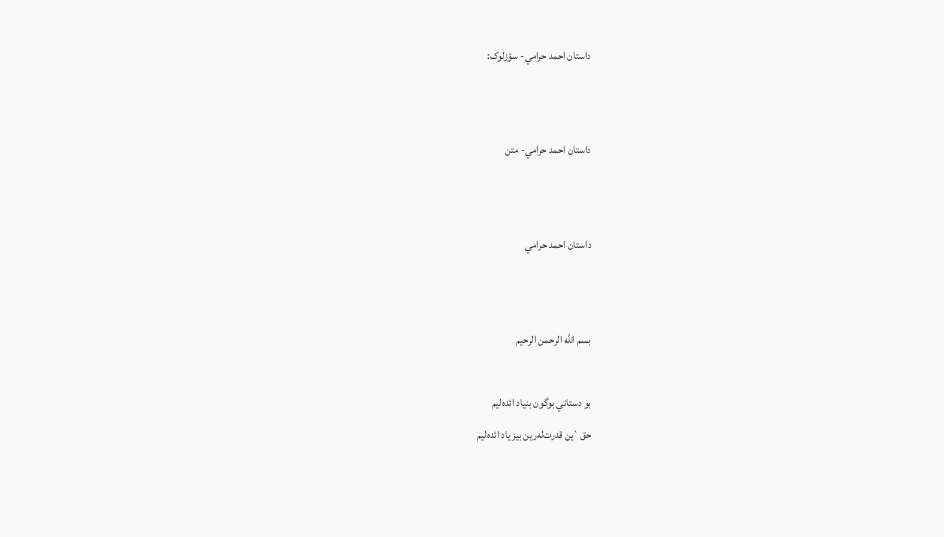داستان احمد حرامي- سؤزلوک:


داستان احمد حرامي- متن


داستان احمد حرامي


بسم الله الرحمن الرحيم

بو دستاني بوگون بنياد ائده‌ليم
حق`ين قدر‌ت‌له‌رين بيز ياد ائده‌ليم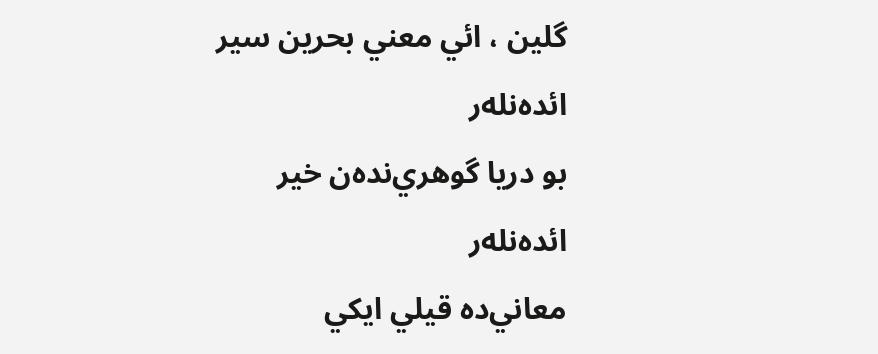گلين ، ائي معني بحرين سير ائده‌نله‌ر
بو دريا گوهري‌نده‌ن خير ائده‌نله‌ر
معاني‌ده قيلي ايکي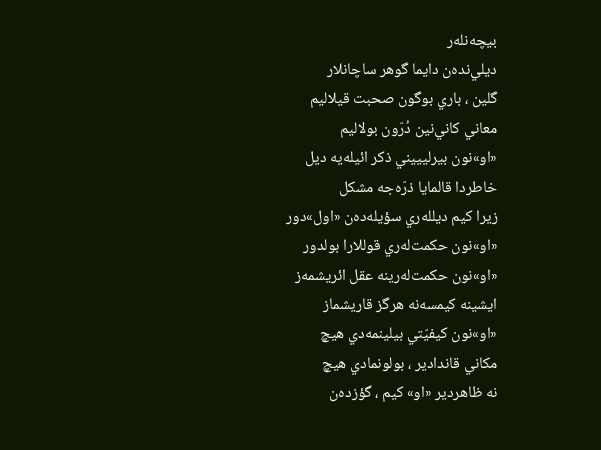بيچه‌نله‌ر
ديلي‌نده‌ن دايما گوهر ساچانلار
گلين ، باري بوگون صحبت قيلاليم
معاني کاني‌نين دُرّون بولاليم
«او»نون بيرليييني ذکر ائيله‌يه ديل
خاطردا قالمايا ذرّه‌جه مشکل
زيرا کيم ديلله‌ري سؤيله‌ده‌ن «اول»دور
«او»نون حکمت‌له‌ري قوللارا بولدور
«او»نون حکمت‌له‌رينه عقل ائريشمه‌ز
ايشينه کيمسه‌نه هرگز قاريشماز
«او»نون کيفيّتي بيلينمه‌دي هيچ
مکاني قاندادير ، بولونمادي هيچ
نه ظاهردير «او» کيم ، گؤزده‌ن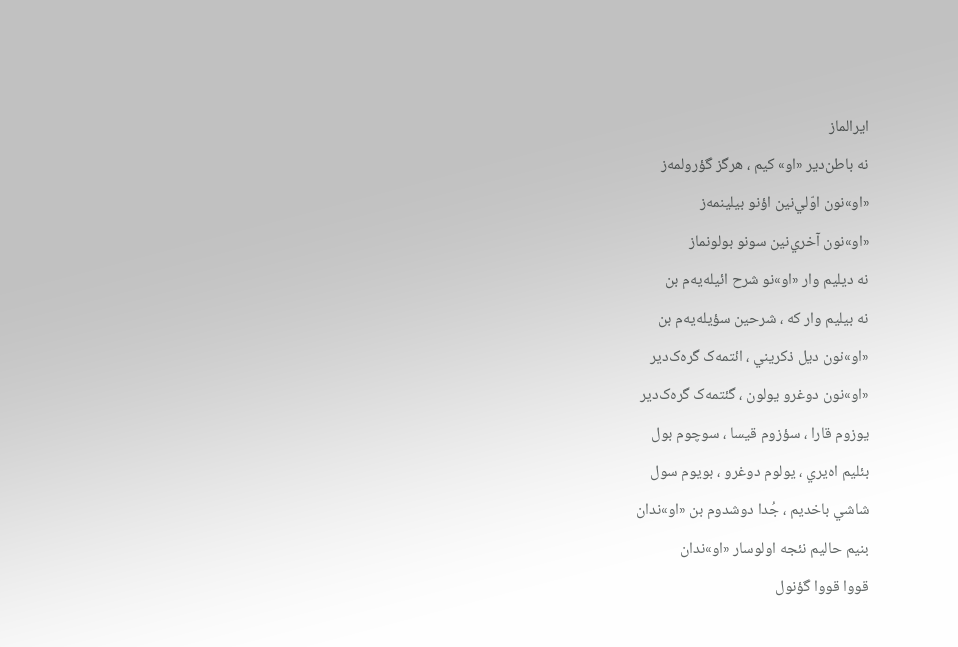ايرالماز
نه باطن‌دير «او» کيم ، هرگز گؤرولمه‌ز
«او»نون اوّلي‌نين اؤنو بيلينمه‌ز
«او»نون آخري‌نين سونو بولونماز
نه ديليم وار «او»نو شرح ائيله‌يه‌م بن
نه بيليم وار که ، شرحين سؤيله‌يه‌م بن
«او»نون ديل ذکريني ، ائتمه‌ک گره‌ک‌دير
«او»نون دوغرو يولون ، گئتمه‌ک گره‌ک‌دير
يوزوم قارا ، سؤزوم قيسا ، سوچوم بول
بئليم اه‌يري ، يولوم دوغرو ، بويوم سول
شاشي باخديم ، جُدا دوشدوم بن «او»ندان
بنيم حاليم نئجه اولوسار «او»ندان
قووا قووا گؤنول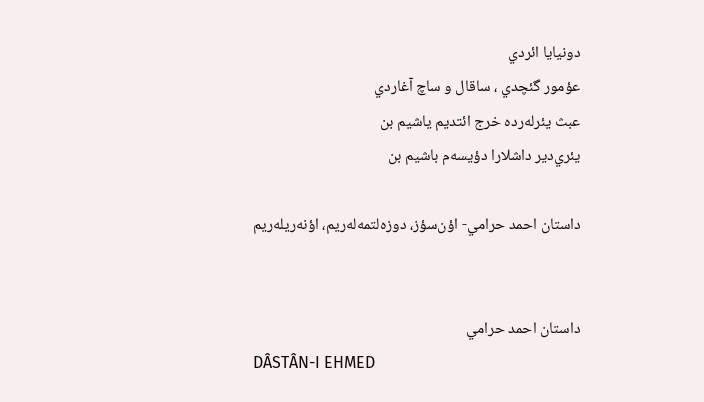دونيايا ائردي
عؤمور گئچدي ، ساقال و ساچ آغاردي
عبث يئرله‌رده خرج ائتديم ياشيم بن
يئري‌دير داشلارا دؤيسه‌م باشيم بن

داستان احمد حرامي- اؤن‌سؤز، دوزه‌لتمه‌له‌ريم، اؤنه‌ريله‌ريم


داستان احمد حرامي
DÂSTÂN-I EHMED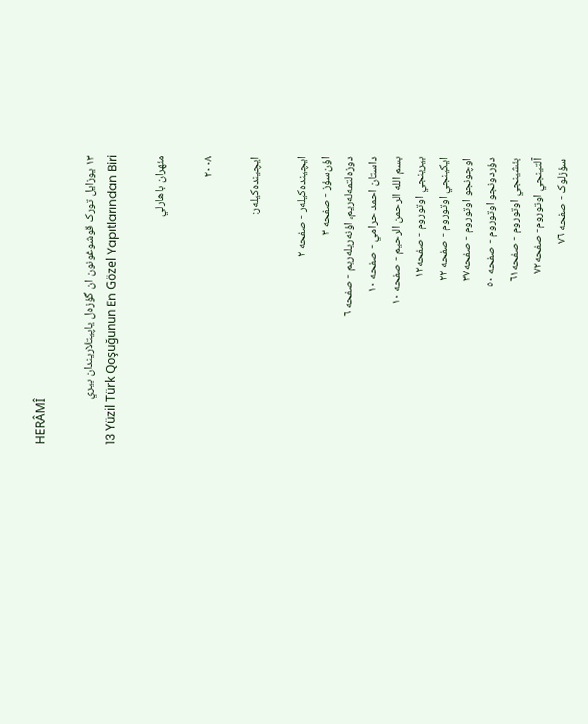HERÂMÎ

١٣ يوزايل تورک قوشوغونون ان گؤزه‌ل ياپيتلاريندان بيري
13 Yüzil Türk Qoşuğunun En Gözel Yapıtlarından Biri

مئهران باهارلي

٢٠٠٨

ايچينده‌کيله‌ر:

ايچينده‌کيله‌ر - صفحه ٢
اؤن‌سؤز - صفحه ٣
دوزه‌لتمه‌له‌ريم، اؤنه‌ريله‌ريم - صفحه ٦
داستان احمد حرامي - صفحه ١٠
بسم الله الرحمن الرحيم - صفحه ١٠
بيرينجي اوتوروم - صفحه١٢
ايکينجي اوتوروم - صفحه ٢٢
اوچونجو اوتوروم - صفحه٣٧
دؤردونجو اوتوروم - صفحه ٥٠
بئشينجي اوتوروم - صفحه٦١
آلتينجي اوتوروم- صفحه٧٢
سؤزلوک - صفحه ٧٦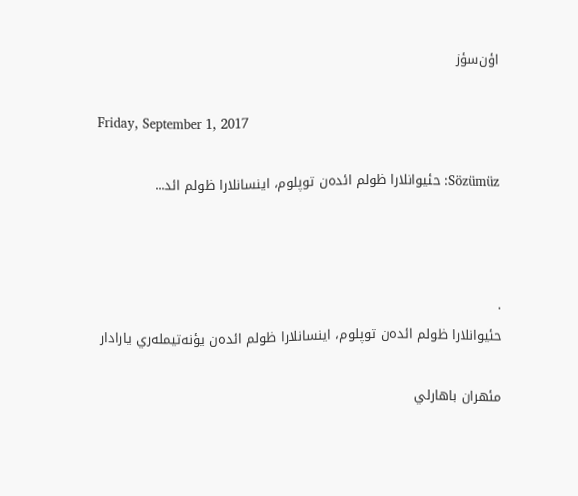اؤن‌سؤز

Friday, September 1, 2017

Sözümüz: حئيوانلارا ظولم ائده‌ن توپلوم، اينسانلارا ظولم ائد...



.
حئيوانلارا ظولم ائده‌ن توپلوم، اينسانلارا ظولم ائده‌ن يؤنه‌تيمله‌ري يارادار

مئهران باهارلي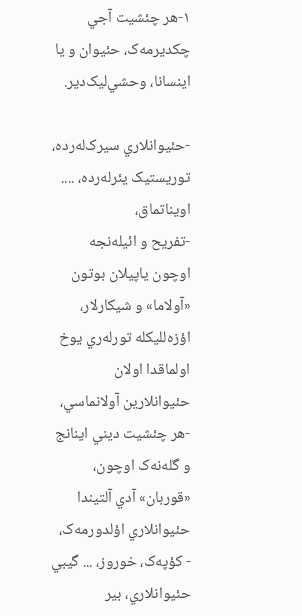١-هر چئشيت آجي چکديرمه‌ک، حئيوان و يا اينسانا، وحشي‌ليک‌دير.

-حئيوانلاري سيرک‌له‌رده، توريستيک يئرله‌رده، .... اويناتماق،
-تفريح و ائيله‌نجه اوچون ياپيلان بوتون «آولاما» و شيکارلار، اؤزه‌لليکله تورله‌ري يوخ اولماقدا اولان حئيوانلارين آولانماسي،
-هر چئشيت ديني اينانج و گله‌نه‌ک اوچون، «قوربان» آدي آلتيندا حئيوانلاري اؤلدورمه‌ک،
- کؤپه‌ک، خوروز، ... گيبي حئيوانلاري، بير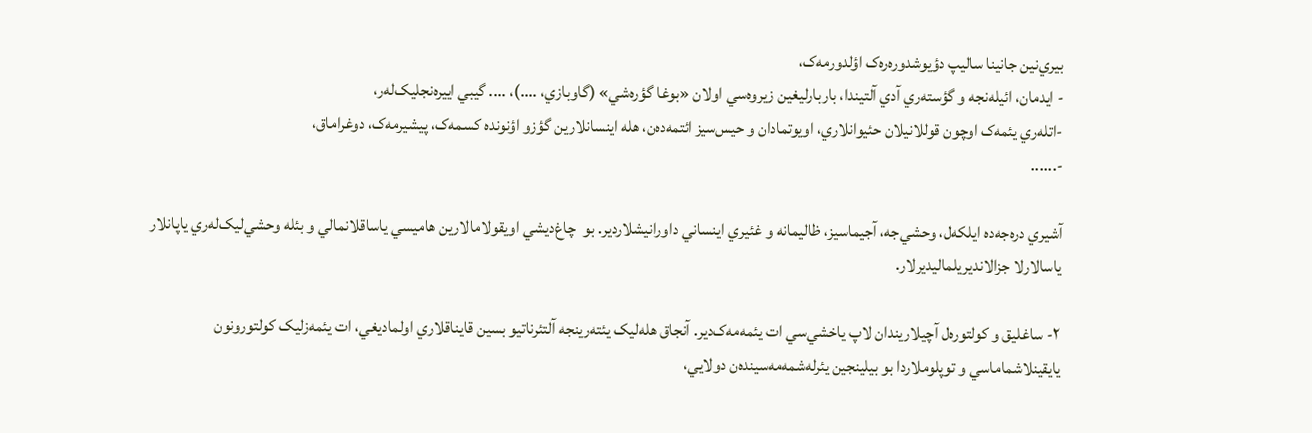بيري‌نين جانينا ساليپ دؤيوشدوره‌ره‌ک اؤلدورمه‌ک،
- ايدمان، ائيله‌نجه و گؤسته‌ري آدي آلتيندا، باربارليغين زيروه‌سي اولان «بوغا گؤره‌شي» (گاوبازي، ....)، .... گيبي اييره‌نجليک‌له‌ر،
-اتله‌ري يئمه‌ک اوچون قوللانيلان حئيوانلاري، اويوتمادان و حيس‌سيز ائتمه‌ده‌ن، هله اينسانلارين گؤزو اؤنونده کسمه‌ک، پيشيرمه‌‌ک، دوغراماق،
-......

آشيري دره‌جه‌ده ايلکه‌ل، وحشي‌جه، آجيماسيز، ظاليمانه و غئيري اينساني داورانيشلاردير. بو  چاغ‌ديشي اويقولامالارين هاميسي ياساقلانمالي و بئله وحشي‌ليک‌له‌ري ياپانلار ياسالارلا جزالانديريلماليديرلار.

٢- ساغليق و کولتوره‌ل آچيلاريندان لاپ ياخشي‌سي ات يئمه‌مه‌ک‌دير. آنجاق هله‌ليک يئته‌رينجه آلتئرناتيو بسين قايناقلاري اولماديغي، ات يئمه‌زليک کولتورونون يايقينلاشماماسي و توپلوملاردا بو بيلينجين يئرله‌شمه‌مه‌سينده‌ن دولايي،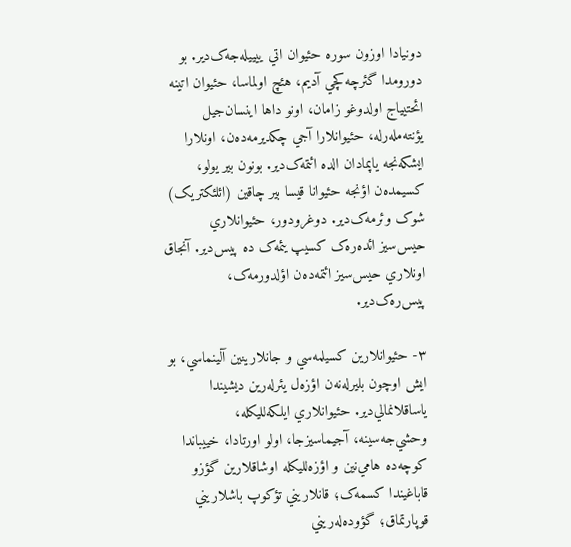دونيادا اوزون سوره حئيوان اتي ييييله‌جه‌ک‌دير. بو دورومدا گئرچه‌کچي آديم، هئچ اولماسا، حئيوان اتينه ائحتيياج اولدوغو زامان، اونو داها اينسان‌جيل يؤنته‌مله‌رله، حئيوانلارا آجي چکديرمه‌ده‌ن، اونلارا ايشکه‌نجه ياپمادان الده ائتمه‌ک‌دير. بونون بير يولو، کسيمده‌ن اؤنجه حئيوانا قيسا بير چاقين (ائلئکتريک) شوک وئرمه‌ک‌دير. دوغرودور، حئيوانلاري حيس‌سيز ائده‌ره‌ک کسيپ يئمه‌ک ده پيس‌دير. آنجاق اونلاري حيس‌سيز ائتمه‌ده‌ن اؤلدورمه‌ک، پيس‌ره‌ک‌دير.

٣- حئيوانلارين کسيلمه‌سي و جانلارينين آلينماسي، بو ايش اوچون بليرله‌نه‌ن اؤزه‌ل يئرله‌رين ديشيندا ياساقلانمالي‌دير. حئيوانلاري ايلکه‌لليکله، وحشي‌جه‌سينه، آجيماسيزجا، اولو اورتادا، خييباندا کوچه‌ده هامي‌نين و اؤزه‌لليکله اوشاقلارين گؤزو قاباغيندا کسمه‌ک؛ قانلاريني تؤکوپ باشلاريني قوپارتماق؛ گؤوده‌له‌ريني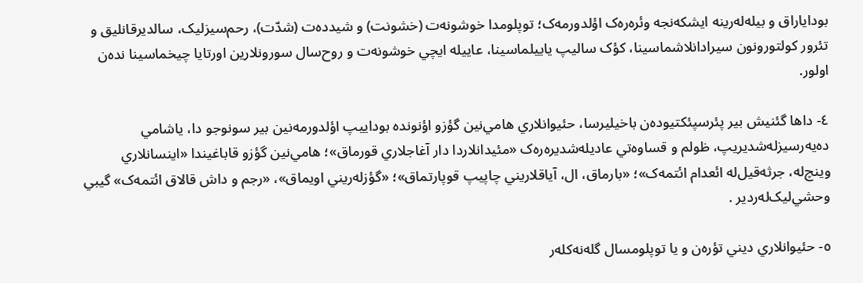بوداياراق و بيله‌له‌رينه ايشکه‌نجه وئره‌ره‌ک اؤلدورمه‌ک؛ توپلومدا خوشونه‌ت (خشونت) و شيدده‌ت (شدّت)، رحم‌سيزليک، سالديرقانليق و تئرور کولتورونون سيرادانلاشماسينا، کؤک ساليپ ياييلماسينا، عاييله ايچي خوشونه‌ت و روح‌سال سورونلارين اورتايا چيخماسينا نده‌ن اولور.

٤- داها گئنيش بير پئرسپئکتيوده‌ن باخيليرسا، حئيوانلاري هامي‌نين گؤزو اؤنونده بوداييپ اؤلدورمه‌نين بير سونوجو دا، ياشامي ده‌يه‌رسيزله‌شديريپ، ظولم و قساوه‌تي عاديله‌شديره‌ره‌ک «مئيدانلاردا دار آغاجلاري قورماق»؛ هامي‌نين گؤزو قاباغيندا «اينسانلاري وينچ‌له، جرثه‌قيل‌له ائعدام ائتمه‌ک»؛ «بارماق، ال، آياقلاريني چاپيپ قوپارتماق»؛ «گؤزله‌ريني اويماق»، «رجم و داش قالاق ائتمه‌ک» گيبي وحشي‌ليک‌له‌ردير .

٥- حئيوانلاري ديني تؤره‌ن و يا توپلومسال گله‌نه‌کله‌ر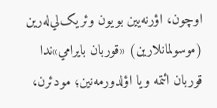اوچون، اؤرنه‌يين بويون وئريک‌لي‌له‌رين (موسولمانلارين) «قوربان بايرامي»ندا قوربان ائتمه ويا اؤلدورمه‌نين؛ مودئرن،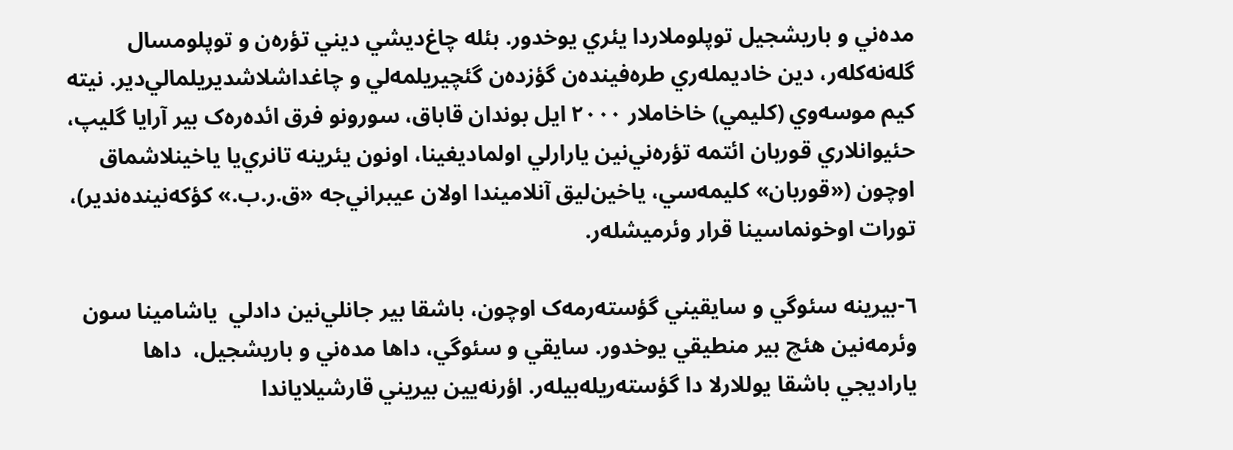مده‌ني و باريشجيل توپلوملاردا يئري يوخدور. بئله چاغ‌ديشي ديني تؤره‌ن و توپلومسال گله‌نه‌کله‌ر، دين خاديمله‌ري طره‌فينده‌ن گؤزده‌ن گئچيريلمه‌لي و چاغداشلاشديريلمالي‌دير. نيته کيم موسه‌وي (کليمي) خاخاملار ٢٠٠٠ ايل بوندان قاباق، سورونو فرق ائده‌ره‌ک بير آرايا گليپ، حئيوانلاري قوربان ائتمه تؤره‌ني‌نين يارارلي اولماديغينا، اونون يئرينه تانري‌يا ياخينلاشماق اوچون («قوربان» کليمه‌سي، ياخين‌ليق آنلاميندا اولان عيبراني‌جه «ق.ر.ب.» کؤکه‌نينده‌ندير)، تورات اوخونماسينا قرار وئرميشله‌ر.

٦-بيرينه سئوگي و سايقيني گؤسته‌رمه‌ک اوچون، باشقا بير جانلي‌نين دادلي  ياشامينا سون وئرمه‌نين هئچ بير منطيقي يوخدور. سايقي و سئوگي، داها مده‌ني و باريشجيل،  داها ياراديجي باشقا يوللارلا دا گؤسته‌ريله‌بيله‌ر. اؤرنه‌يين بيريني قارشيلاياندا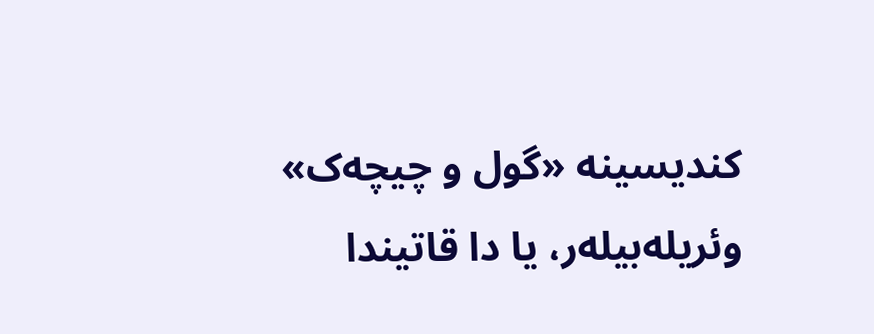کنديسينه «گول و چيچه‌ک» وئريله‌بيله‌ر، يا دا قاتيندا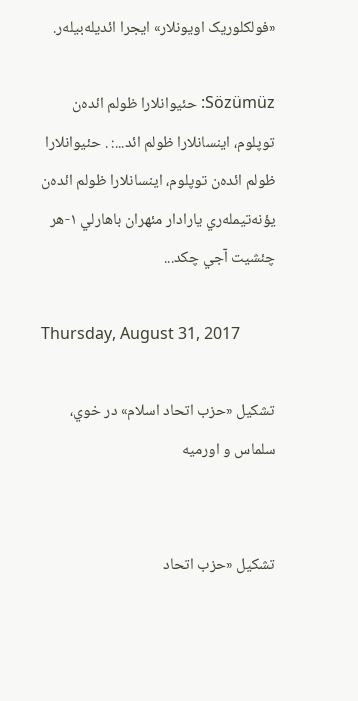«فولکلوريک اويونلار» ايجرا ائديله‌بيله‌ر.

Sözümüz: حئيوانلارا ظولم ائده‌ن توپلوم، اينسانلارا ظولم ائد...: . حئيوانلارا ظولم ائده‌ن توپلوم، اينسانلارا ظولم ائده‌ن يؤنه‌تيمله‌ري يارادار مئهران باهارلي ١-هر چئشيت آجي چکد...

Thursday, August 31, 2017

تشکيل «حزب اتحاد اسلام» در خوي، سلماس و اورميه


تشکيل «حزب اتحاد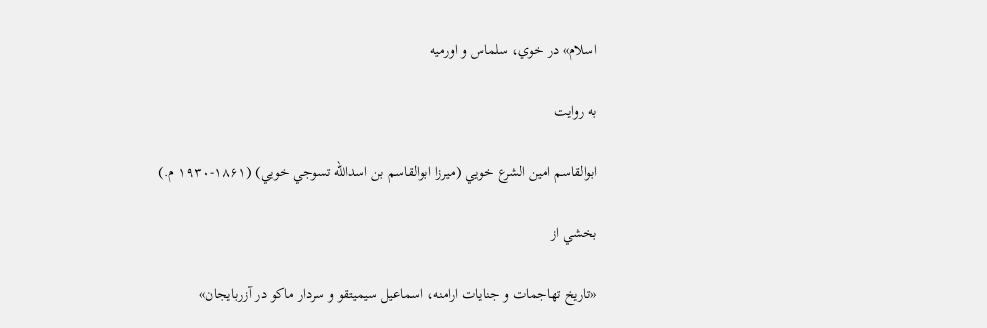اسلام» در خوي، سلماس و اورميه

به روايت

ابوالقاسم امين الشرع خويي (ميرزا ابوالقاسم بن اسدالله تسوجي خويي) (۱۸۶۱-۱۹۳۰ م.)

بخشي از

«تاريخ تهاجمات و جنايات ارامنه، اسماعيل سيميتقو و سردار ماکو در آزربايجان»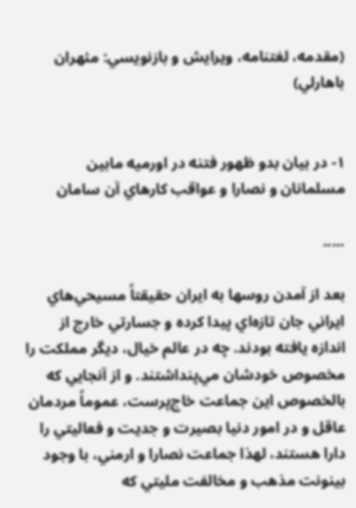(مقدمه، لغتنامه، ويرايش و بازنويسي: مئهران باهارلي)


۱- در بيان بدو ظهور فتنه در اورميه مابين مسلمانان و نصارا و عواقب کارهاي آن سامان

.....

بعد از آمدن روسها به ايران حقيقتاً مسيحي‌هاي ايراني جان تازه‌اي پيدا کرده و جسارتي خارج از اندازه يافته بودند. چه در عالم خيال، ديگر مملکت را مخصوص خودشان مي‌پنداشتند. و از آنجايي که بالخصوص اين جماعت خاج‌پرست، عموماً مردمان عاقل و در امور دنيا بصيرت و جديت و فعاليتي را دارا هستند، لهذا جماعت نصارا و ارمني، با وجود بينونت مذهب و مخالفت مليتي که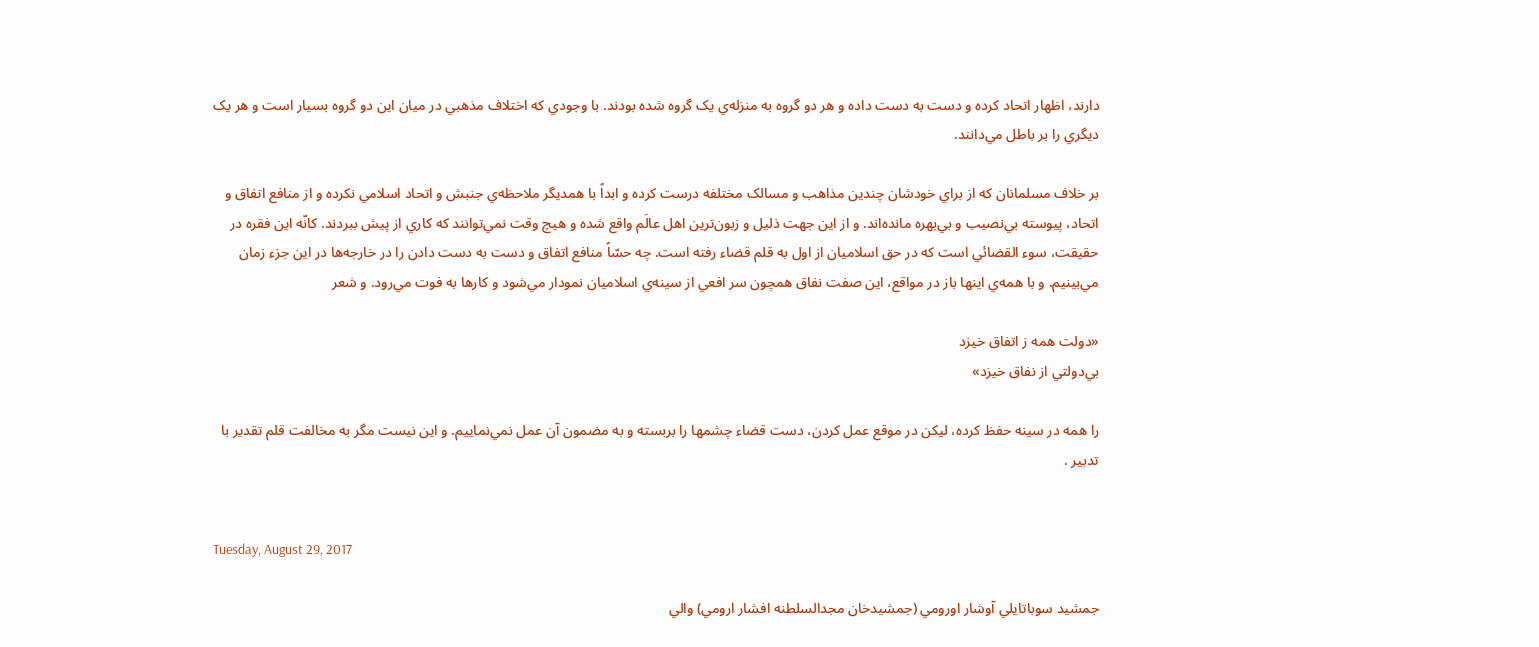دارند، اظهار اتحاد کرده و دست به دست داده و هر دو گروه به منزله‌ي يک گروه شده بودند. با وجودي که اختلاف مذهبي در ميان اين دو گروه بسيار است و هر يک ديگري را بر باطل مي‌دانند.

بر خلاف مسلمانان که از براي خودشان چندين مذاهب و مسالک مختلفه درست کرده و ابداً با همديگر ملاحظه‌ي جنبش و اتحاد اسلامي نکرده و از منافع اتفاق و اتحاد، پيوسته بي‌نصيب و بي‌بهره مانده‌اند. و از اين جهت ذليل و زبون‌ترين اهل عالَم واقع شده و هيچ وقت نمي‌توانند که کاري از پيش ببردند. کانّه اين فقره در حقيقت، سوء القضائي است که در حق اسلاميان از اول به قلم قضاء رفته است. چه حسّاً منافع اتفاق و دست به دست دادن را در خارجه‌ها در اين جزء زمان مي‌بينيم. و با همه‌ي اينها باز در مواقع، اين صفت نفاق همچون سر افعي از سينه‌ي اسلاميان نمودار مي‌شود و کارها به فوت مي‌رود. و شعر

«دولت همه ز اتفاق خيزد
بي‌دولتي از نفاق خيزد»

را همه در سينه حفظ کرده، ليکن در موقع عمل کردن، دست قضاء چشمها را بربسته و به مضمون آن عمل نمي‌نماييم. و اين نيست مگر به مخالفت قلم تقدير با تدبير .


Tuesday, August 29, 2017

جمشيد سوباتايلي آوشار اورومي (جمشيدخان مجدالسلطنه افشار ارومي) والي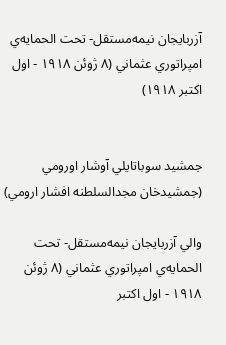آزربايجان نيمه‌مستقل- تحت الحمايه‌ي امپراتوري عثماني (٨ ژوئن ۱۹۱۸ - اول اکتبر ۱۹۱۸)


جمشيد سوباتايلي آوشار اورومي (جمشيدخان مجدالسلطنه افشار ارومي)

والي آزربايجان نيمه‌مستقل- تحت الحمايه‌ي امپراتوري عثماني (٨ ژوئن ۱۹۱۸ - اول اکتبر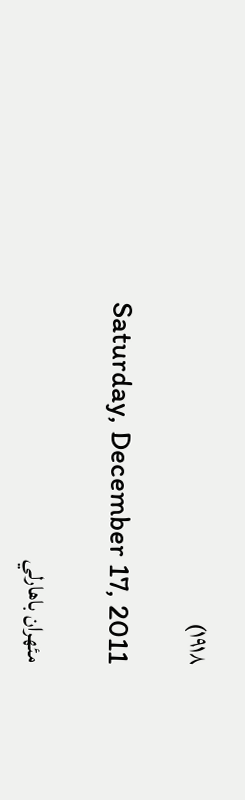۱۹۱۸)

Saturday, December 17, 2011

مئهران باهارلي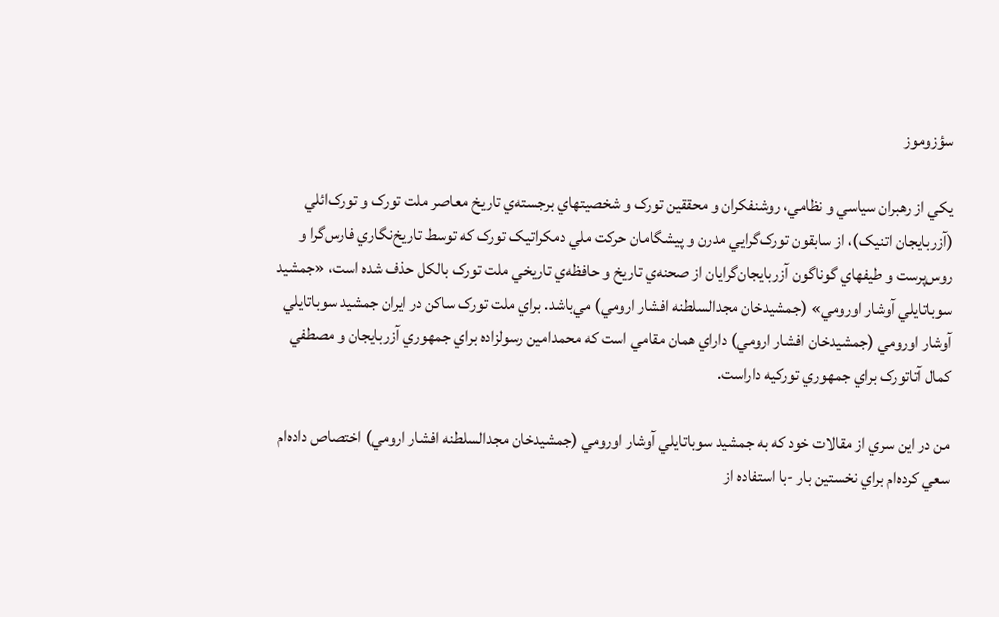سؤزوموز

يکي از رهبران سياسي و نظامي، روشنفکران و محققين تورک و شخصيتهاي برجسته‌ي تاريخ معاصر ملت تورک و تورک‌ائلي (آزربايجان اتنيک)، از سابقون تورک‌گرايي مدرن و پيشگامان حرکت ملي دمکراتيک تورک که توسط تاريخ‌نگاري فارس‌گرا و روس‌پرست و طيفهاي گوناگون آزربايجان‌گرايان از صحنه‌ي تاريخ و حافظه‌ي تاريخي ملت تورک بالکل حذف شده است، «جمشيد سوباتايلي آوشار اورومي» (جمشيدخان مجدالسلطنه افشار ارومي) مي‌باشد. براي ملت تورک ساکن در ايران جمشيد سوباتايلي آوشار اورومي (جمشيدخان افشار ارومي) داراي همان مقامي است که محمدامين رسولزاده براي جمهوري آزربايجان و مصطفي کمال آتاتورک براي جمهوري تورکيه داراست.

من در اين سري از مقالات خود که به جمشيد سوباتايلي آوشار اورومي (جمشيدخان مجدالسلطنه افشار ارومي) اختصاص داده‌ام سعي کرده‌ام براي نخستين بار -با استفاده از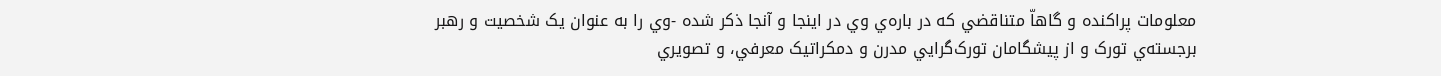معلومات پراکنده و گاهاّ متناقضي که در باره‌ي وي در اينجا و آنجا ذکر شده -وي را به عنوان يک شخصيت و رهبر برجسته‌ي تورک و از پيشگامان تورک‌گرايي مدرن و دمکراتيک معرفي، و تصويري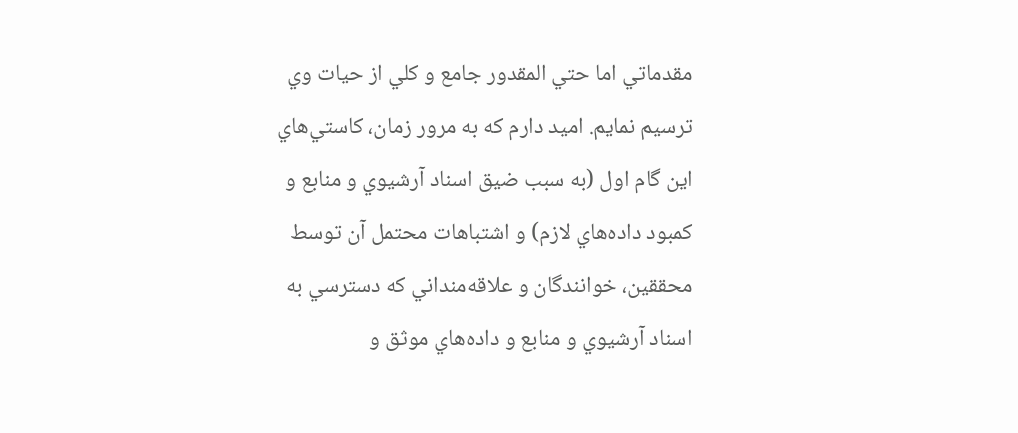مقدماتي اما حتي المقدور جامع و کلي از حيات وي ترسيم نمايم. اميد دارم که به مرور زمان، کاستي‌هاي اين گام اول (به سبب ضيق اسناد آرشيوي و منابع و کمبود داده‌هاي لازم) و اشتباهات محتمل آن توسط محققين، خوانندگان و علاقه‌منداني که دسترسي به اسناد آرشيوي و منابع و داده‌هاي موثق و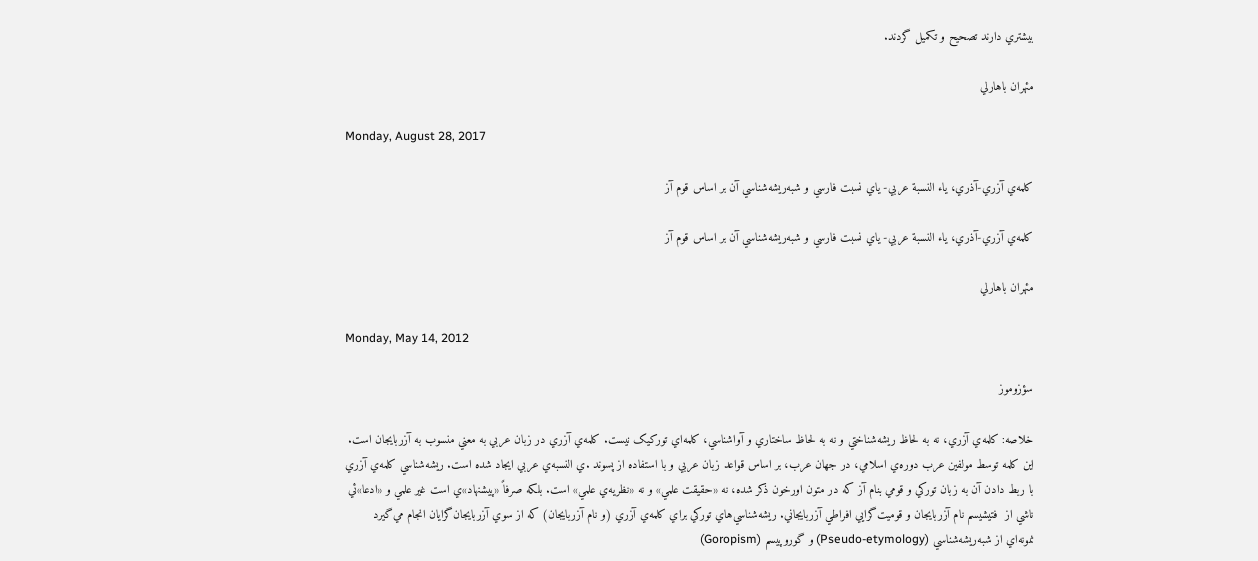بيشتري دارند تصحيح و تکميل گردند.

مئهران باهارلي

Monday, August 28, 2017

کلمه‌ي آزري-آذري، ياء النسبة عربي- ياي نسبت فارسي و شبه‌ريشه‌شناسي آن بر اساس قوم آز

کلمه‌ي آزري-آذري، ياء النسبة عربي- ياي نسبت فارسي و شبه‌ريشه‌شناسي آن بر اساس قوم آز

مئهران باهارلي

Monday, May 14, 2012

سؤزوموز

خلاصه: کلمه‌ي آزري، نه به لحاظ ريشه‌شناختي و نه به لحاظ ساختاري و آواشناسي، کلمه‌اي تورکيک نيست. کلمه‌ي آزري در زبان عربي به معني منسوب به آزربايجان است. اين کلمه توسط مولفين عرب دوره‌ي اسلامي، در جهان عرب، بر اساس قواعد زبان عربي و با استفاده از پسوند .ي النسبه‌ي عربي ايجاد شده است. ريشه‌شناسي کلمه‌ي آزري با ربط دادن آن به زبان تورکي و قومي بنام آز که در متون اورخون ذکر شده، نه «حقيقت علمي» و نه «نظريه‌ي علمي» است. بلکه صرفاً «پيشنهاد»ي است غير علمي و «ادعا»ئي ناشي از  فتيشيسم نام آزربايجان و قوميت‌گرايي افراطي آزربايجاني. ريشه‌شناسي‌هاي تورکي براي کلمه‌ي آزري (و نام آزربايجان) که از سوي آزربايجان‌گرايان انجام مي‌گيرد نمونه‌اي از شبه‌ريشه‌شناسي (Pseudo-etymology) و گوروپيسم (Goropism)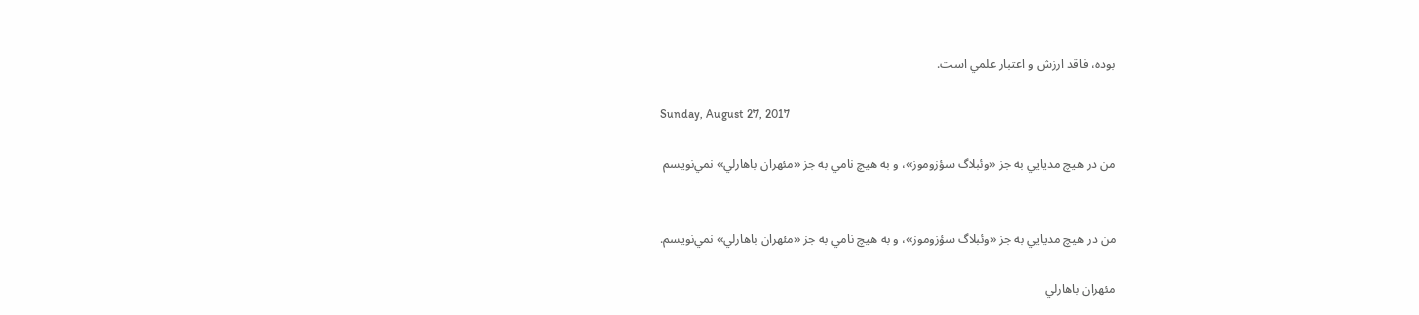بوده، فاقد ارزش و اعتبار علمي است.

Sunday, August 27, 2017

من در هيچ مديايي به جز «وئبلاگ سؤزوموز»، و به هيچ نامي به جز «مئهران باهارلي» نمي‌نويسم


من در هيچ مديايي به جز «وئبلاگ سؤزوموز»، و به هيچ نامي به جز «مئهران باهارلي» نمي‌نويسم.

مئهران باهارلي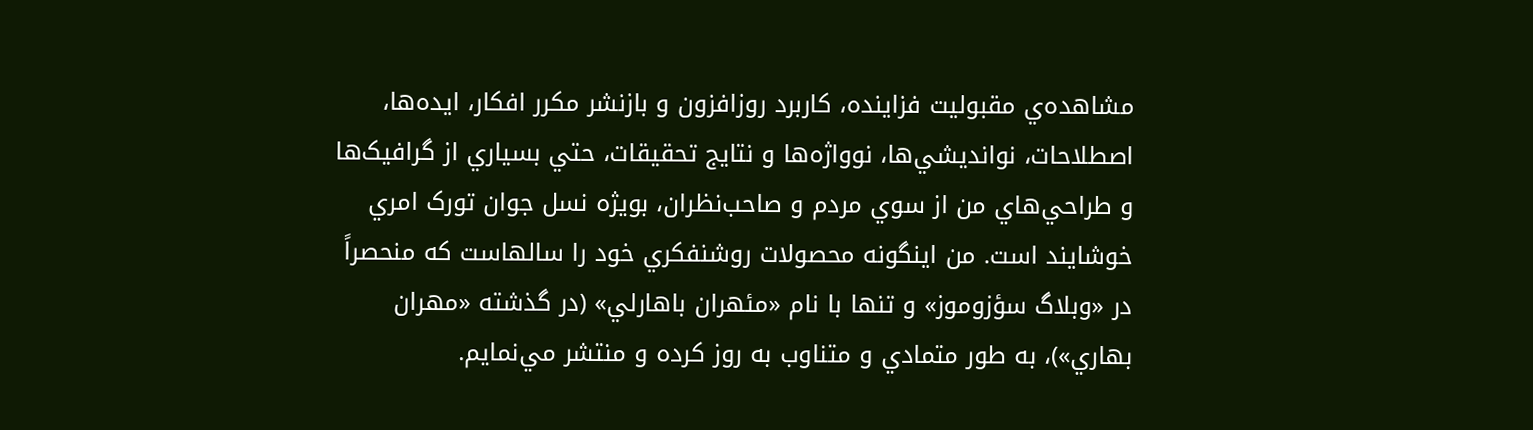مشاهده‌ي مقبوليت فزاينده، کاربرد روزافزون و بازنشر مکرر افکار، ايده‌ها، اصطلاحات، نوانديشي‌ها، نوواژه‌ها و نتايج تحقيقات، حتي بسياري از گرافيک‌ها و طراحي‌هاي من از سوي مردم و صاحب‌نظران، بويژه نسل جوان تورک امري خوشايند است. من اينگونه محصولات روشنفکري خود را سالهاست که منحصراً در «وبلاگ سؤزوموز» و تنها با نام «مئهران باهارلي» (در گذشته «مهران بهاري»)، به طور متمادي و متناوب به روز کرده و منتشر مي‌نمايم.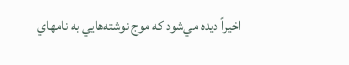اخيراً ديده مي‌شود که موج نوشته‌هايي به نامهاي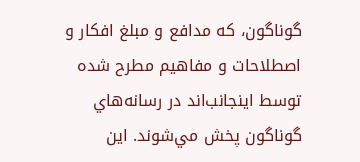گوناگون، که مدافع و مبلغ افکار و اصطلاحات و مفاهيم مطرح شده توسط اينجانب‌اند در رسانه‌هاي گوناگون پخش مي‌شوند. اين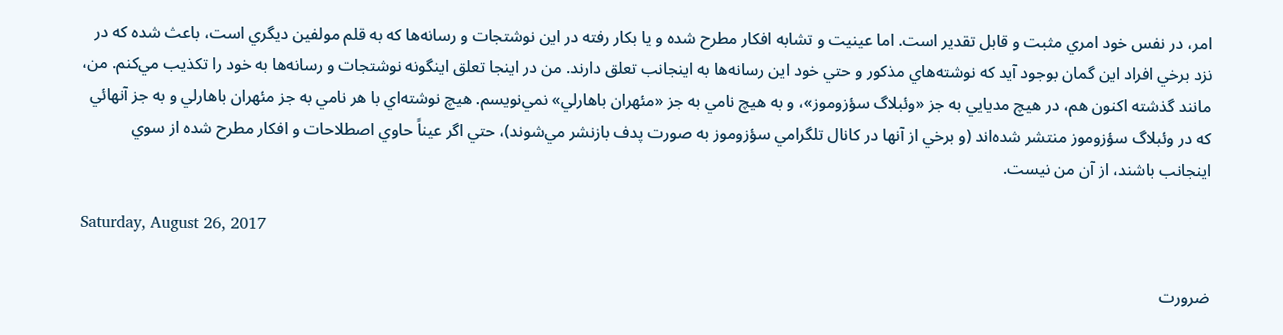امر، در نفس خود امري مثبت و قابل تقدير است. اما عينيت و تشابه افکار مطرح شده و يا بکار رفته در اين نوشتجات و رسانه‌ها که به قلم مولفين ديگري است، باعث شده که در نزد برخي افراد اين گمان بوجود آيد که نوشته‌هاي مذکور و حتي خود اين رسانه‌ها به اينجانب تعلق دارند. من در اينجا تعلق اينگونه نوشتجات و رسانه‌ها به خود را تکذيب مي‌کنم. من، مانند گذشته اکنون هم، در هيچ مديايي به جز «وئبلاگ سؤزوموز»، و به هيچ نامي به جز «مئهران باهارلي» نمي‌نويسم. هيچ نوشته‌اي با هر نامي به جز مئهران باهارلي و به جز آنهائي که در وئبلاگ سؤزوموز منتشر شده‌اند (و برخي از آنها در کانال تلگرامي سؤزوموز به صورت پدف بازنشر مي‌شوند)، حتي اگر عيناً حاوي اصطلاحات و افکار مطرح شده از سوي اينجانب باشند، از آن من نيست.

Saturday, August 26, 2017

ضرورت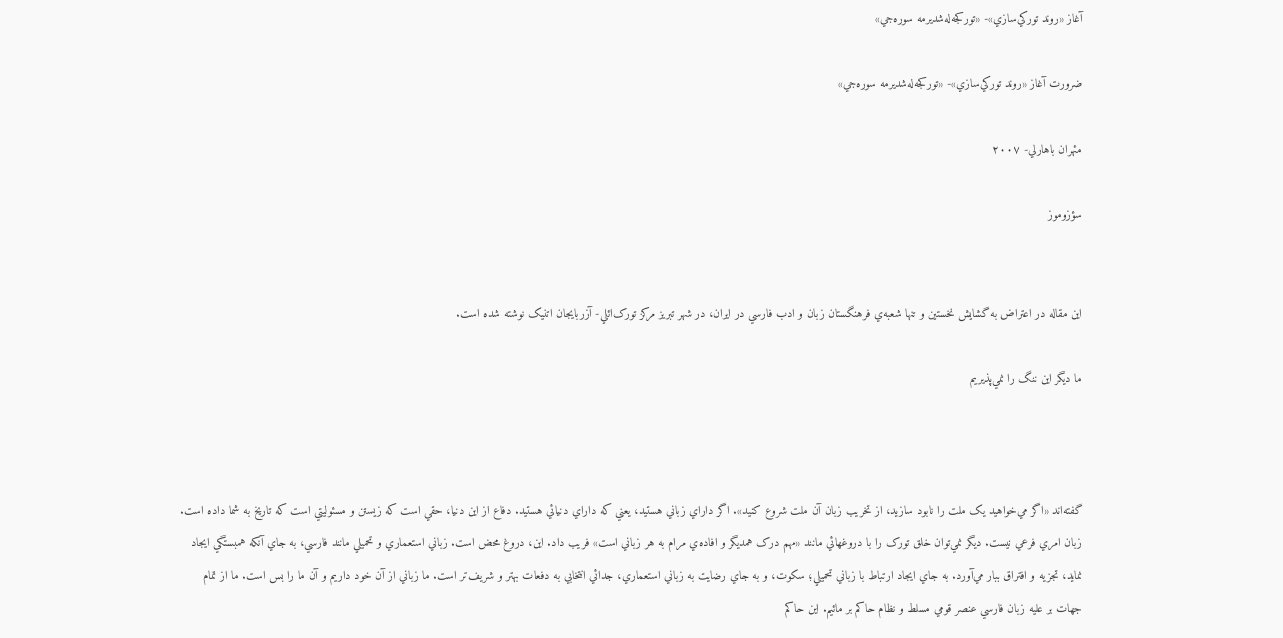آغاز «روند تورکي‌سازي»- «تورکجه‌له‌شديرمه سوره‌جي»

ضرورت آغاز «روند تورکي‌سازي»- «تورکجه‌له‌شديرمه سوره‌جي»

مئهران باهارلي- ٢٠٠٧

سؤزوموز


اين مقاله در اعتراض به گشايش نخستين و تنها شعبه‌ي فرهنگستان زبان و ادب فارسي در ايران، در شهر تبريز مرکز تورک‌ائلي- آزربايجان اتنيک نوشته شده است.

ما ديگر اين ننگ را نمي‌پذيريم



گفته‌اند «اگر مي‌خواهيد يک ملت را نابود سازيد، از تخريب زبان آن ملت شروع کنيد». اگر داراي زباني هستيد، يعني که داراي دنيائي هستيد. دفاع از اين دنيا، حقي است که زيستن و مسئوليتي است که تاريخ به شما داده است. زبان امري فرعي نيست. ديگر نمي‌توان خلق تورک را با دروغهائي مانند «مهم درک همديگر و افاده‌ي مرام به هر زباني است» فريب داد. اين، دروغ محض است. زباني استعماري و تحميلي مانند فارسي، به جاي آنکه همبستگي ايجاد نمايد، تجزيه و افتراق ببار مي‌آورد. به جاي ايجاد ارتباط با زباني تحميلي؛ سکوت، و به جاي رضايت به زباني استعماري، جدائي انتخابي به دفعات بهتر و شريف‌تر است. ما زباني از آن خود داريم و آن ما را بس است. ما از تمام جهات بر عليه زبان فارسي عنصر قومي مسلط و نظام حاکم بر مائيم. اين حاکم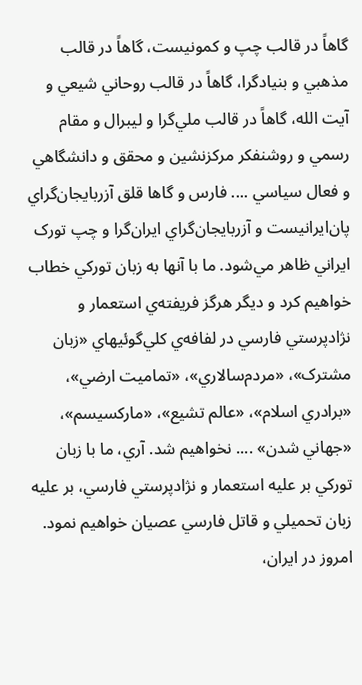گاهاً در قالب چپ و کمونيست، گاهاً در قالب مذهبي و بنيادگرا، گاهاً در قالب روحاني شيعي و آيت الله، گاهاً در قالب ملي‌گرا و ليبرال و مقام رسمي و روشنفکر مرکزنشين و محقق و دانشگاهي و فعال سياسي .... فارس و گاها قلق آزربايجان‌گراي پان‌ايرانيست و آزربايجان‌گراي ايران‌گرا و چپ تورک ايراني ظاهر مي‌شود. ما با آنها به زبان تورکي خطاب خواهيم کرد و ديگر هرگز فريفته‌ي استعمار و نژادپرستي فارسي در لفافه‌ي کلي‌گوئيهاي «زبان مشترک»، «مردم‌سالاري»، «تماميت ارضي»، «برادري اسلام»، «عالم تشيع»، «مارکسيسم»، «جهاني شدن» .... نخواهيم شد. آري، ما با زبان تورکي بر عليه استعمار و نژادپرستي فارسي، بر عليه زبان تحميلي و قاتل فارسي عصيان خواهيم نمود. امروز در ايران،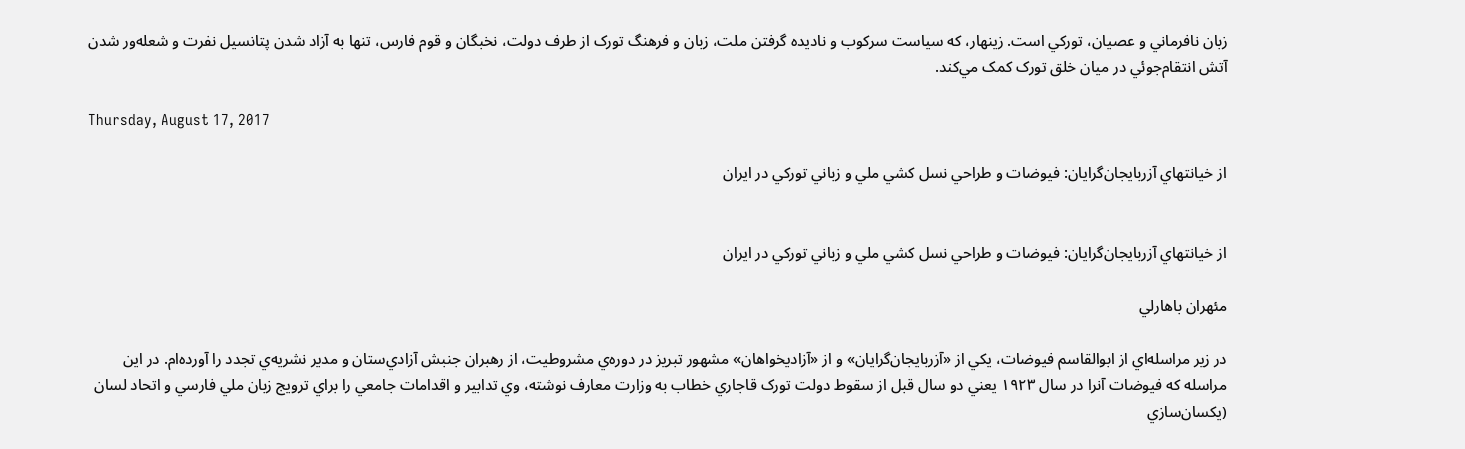زبان نافرماني و عصيان، تورکي است. زينهار، که سياست سرکوب و ناديده گرفتن ملت، زبان و فرهنگ تورک از طرف دولت، نخبگان و قوم فارس، تنها به آزاد شدن پتانسيل نفرت و شعله‌ور شدن آتش انتقام‌جوئي در ميان خلق تورک کمک مي‌کند.

Thursday, August 17, 2017

از خيانتهاي آزربايجان‌گرايان: فيوضات و طراحي نسل کشي ملي و زباني تورکي در ايران


از خيانتهاي آزربايجان‌گرايان: فيوضات و طراحي نسل کشي ملي و زباني تورکي در ايران

مئهران باهارلي

در زير مراسله‌اي از ابوالقاسم فيوضات، يکي از «آزربايجان‌گرايان» و از «آزاديخواهان» مشهور تبريز در دوره‌ي مشروطيت، از رهبران جنبش آزادي‌ستان و مدير نشريه‌ي تجدد را آورده‌ام. در اين مراسله که فيوضات آنرا در سال ١٩٢٣ يعني دو سال قبل از سقوط دولت تورک قاجاري خطاب به وزارت معارف نوشته، وي تدابير و اقدامات جامعي را براي ترويج زبان ملي فارسي و اتحاد لسان (يکسان‌سازي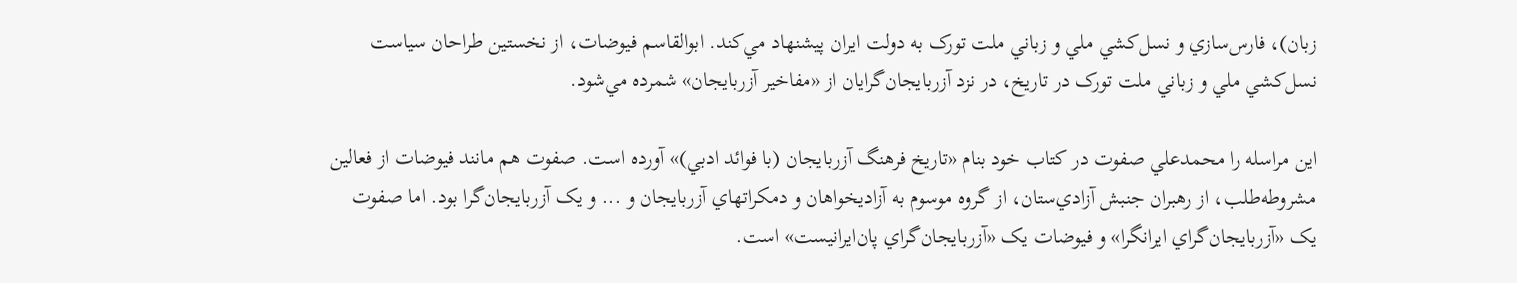زبان)، فارس‌سازي و نسل‌کشي ملي و زباني ملت تورک به دولت ايران پيشنهاد مي‌کند. ابوالقاسم فيوضات، از نخستين طراحان سياست نسل‌کشي ملي و زباني ملت تورک در تاريخ، در نزد آزربايجان‌گرايان از «مفاخير آزربايجان» شمرده مي‌شود.

اين مراسله را محمدعلي صفوت در کتاب خود بنام «تاريخ فرهنگ آزربايجان (با فوائد ادبي)» آورده است. صفوت هم مانند فيوضات از فعالين مشروطه‌طلب، از رهبران جنبش آزادي‌ستان، از گروه موسوم به آزاديخواهان و دمکراتهاي آزربايجان و ... و يک آزربايجان‌گرا بود. اما صفوت يک «آزربايجان‌گراي ايرانگرا» و فيوضات يک «آزربايجان‌گراي پان‌ايرانيست» است.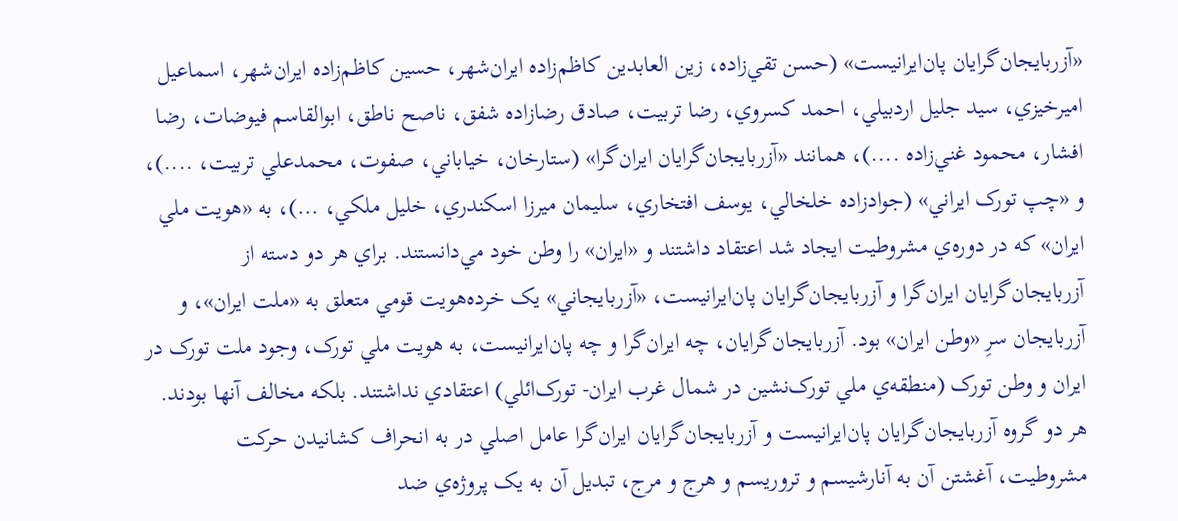«آزربايجان‌گرايان پان‌ايرانيست» (حسن تقي‌زاده، زين العابدين کاظم‌زاده ايران‌شهر، حسين کاظم‌زاده ايران‌شهر، اسماعيل اميرخيزي، سيد جليل اردبيلي، احمد کسروي، رضا تربيت، صادق رضازاده شفق، ناصح ناطق، ابوالقاسم فيوضات، رضا افشار، محمود غني‌زاده ....)، همانند «آزربايجان‌گرايان ايران‌گرا» (ستارخان، خياباني، صفوت، محمدعلي تربيت، ....)، و «چپ تورک ايراني» (جوادزاده خلخالي، يوسف افتخاري، سليمان ميرزا اسکندري، خليل ملکي، ...)، به «هويت ملي ايران» که در دوره‌ي مشروطيت ايجاد شد اعتقاد داشتند و «ايران» را وطن خود مي‌دانستند. براي هر دو دسته از آزربايجان‌گرايان ايران‌گرا و آزربايجان‌گرايان پان‌ايرانيست، «آزربايجاني» يک خرده‌هويت قومي متعلق به «ملت ايران»، و آزربايجان سرِ «وطن ايران» بود. آزربايجان‌گرايان، چه ايران‌گرا و چه پان‌ايرانيست، به هويت ملي تورک، وجود ملت تورک در ايران و وطن تورک (منطقه‌ي ملي تورک‌نشين در شمال غرب ايران- تورک‌ائلي) اعتقادي نداشتند. بلکه مخالف آنها بودند. هر دو گروه آزربايجان‌گرايان پان‌ايرانيست و آزربايجان‌گرايان ايران‌گرا عامل اصلي در به انحراف کشانيدن حرکت مشروطيت، آغشتن آن به آنارشيسم و تروريسم و هرج و مرج، تبديل آن به يک پروژه‌ي ضد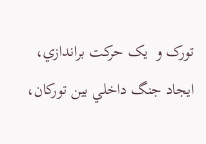تورک و  يک حرکت براندازي، ايجاد جنگ داخلي بين تورکان،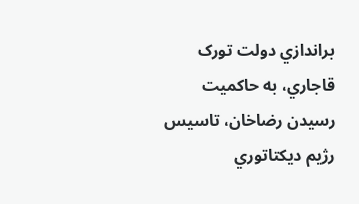براندازي دولت تورک قاجاري، به حاکميت رسيدن رضاخان، تاسيس رژيم ديکتاتوري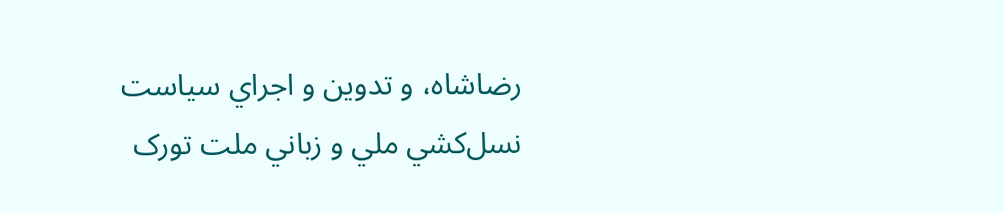رضاشاه، و تدوين و اجراي سياست نسل‌کشي ملي و زباني ملت تورک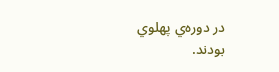در دوره‌ي پهلوي بودند.